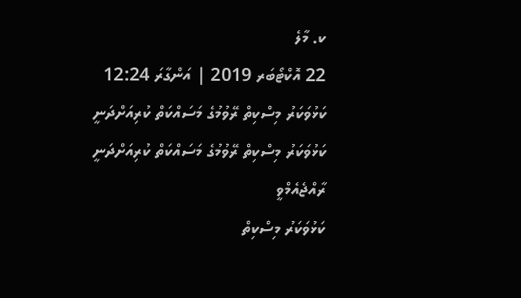ކ. މާލެ
22 އޮކްޓޯބަރ 2019 | އަންގާރަ 12:24
ކަޅުވަކަރު މިސްކިތް ރޭވުމުގެ މަސައްކަތް ކުރިއަށްދަނީ
ކަޅުވަކަރު މިސްކިތް ރޭވުމުގެ މަސައްކަތް ކުރިއަށްދަނީ
ރާއްޖެއެމްވީ
ކަޅުވަކަރު މިސްކިތް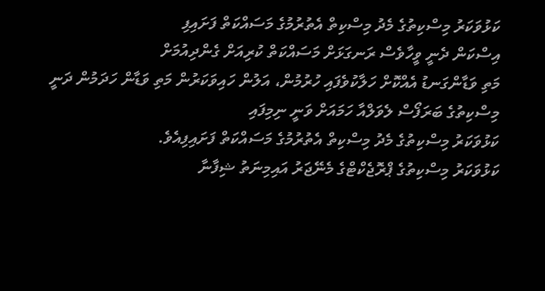ކަޅުވަކަރު މިސްކިތުގެ މެދު މިސްކިތް އެތުރުމުގެ މަސައްކަތް ފަށައިފި
އިސްކަން ދެނީ ވީހާވެސް ރަނގަޅަށް މަސައްކަތް ކުރިއަށް ގެންދިއުމަށް
މަތި ވަޑާންގަނޑު އެއްކޮށް ހަލާކުވެފައި ހުރުމުން، އަލުން ހައިވަކަރުން މަތި ވަޑާން ހަދަމުން ދަނީ
މިސްކިތުގެ ބަރަފޯސް ލެވަލްއާ ހަމައަށް ވަނީ ނިމިފައި
ކަޅުވަކަރު މިސްކިތުގެ މެދު މިސްކިތް އެތުރުމުގެ މަސައްކަތް ފަށައިފިއެވެ.
ކަޅުވަކަރު މިސްކިތުގެ ޕްރޮޖެކްޓްގެ މެނޭޖަރު އައިމިނަތު ޝިފާނާ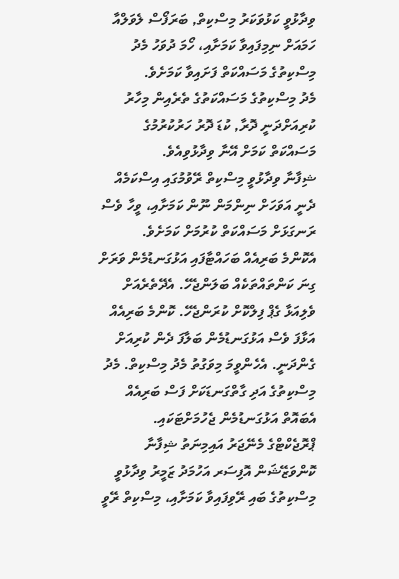ވިދާޅުވީ ކަޅުވަކަރު މިސްކިތް, ބަރަފޯސް ލެވަލްއާ ހަމައަށް ނިމިފައިވާ ކަމަށާއި، ހޯމަ ދުވަހު މެދު މިސްކިތުގެ މަސައްކަތް ފަށައިވާ ކަމަށެވެ.
މެދު މިސްކިތުގެ މަސައްކަތުގެ ތެރެއިން މިހާރު ކުރިއަށްދަނީ ދޮރާ, ކުޑަ ދޮރު ހަރުކުރުމުގެ މަސައްކަތް ކަމަށް އޭނާ ވިދާޅުވިއެވެ.
ޝިފާނާ ވިދާޅުވީ މިސްކިތް ރޭވުމުގައި އިސްކަމެއް ދެނީ އަވަހަށް ނިންމަން ނޫން ކަމަށާއި، ވީހާ ވެސް ރަނގަޅަށް މަސައްކަތް ކުރުމަށް ކަމަށެވެ.
އެކޮންމެ ބަރިއެއް ބަހައްޓާފައި އަޅުގަނޑުމެން ވަރަށް ގިނަ ކަންތައްތަކެއް ބަލަންޖެހޭ. އެދޭތެރެއަށް ވެލިއަޅާ ގެޕް ފިލްކޮށް ކުރަންޖެހޭ. ކޮންމެ ބަރިއެއް އަޅާފަ ވެސް އަޅުގަނޑުމެން ބަލާފަ ދެން ކުރިއަށް ގެންދަނީ. އެހެންވީމަ މިވަގުތު މެދު މިސްކިތް. މެދު މިސްކިތުގެ އަދި ގާތްގަނޑަކަށް ފަސް ބަރިއެއް އެބައޮތް އަޅުގަނޑުމެން ޖެހުމަށްޓަކައި.
ޕްރޮޖެކްޓްގެ މެނޭޖަރު އައިމިނަތު ޝިފާނާ
ކޮންވަޒޭޝަން އޮފިސަރ އަހުމަދު ޒަމީރު ވިދާޅުވީ މިސްކިތުގެ ބައި ރޭވިފައިވާ ކަމަށާއި، މިސްކިތް ރޭވީ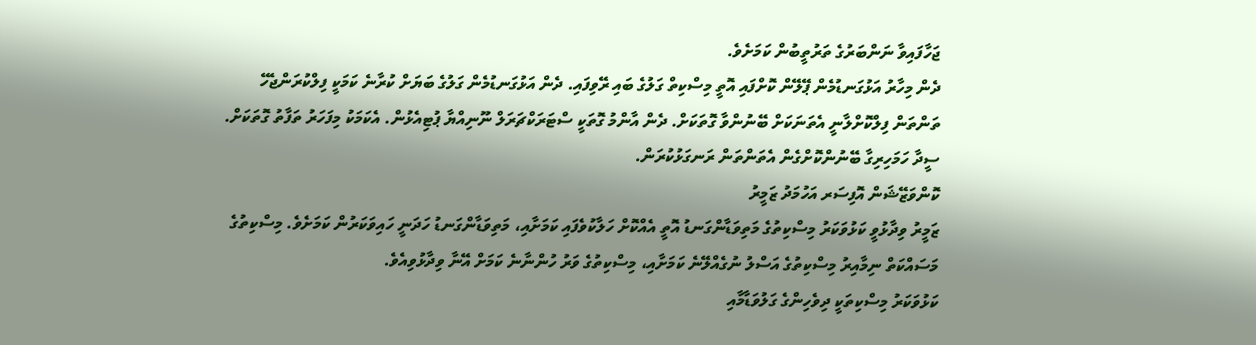ޖަހާފައިވާ ނަންބަރުގެ ތަރުތީބުން ކަމަށެވެ.
ދެން މިހާރު އަޅުގަނޑުމެން ޕޭލޭން ކޮށްފައި އޮތީ މިސްކިތް ގަލުގެ ބައި ރޭވިފައި. ދެން އަޅުގަނޑުމެން ގަލުގެ ބަޔަށް ކުރާނެ ކަމަކީ ފިލްކުރަންޖެހޭ ތަންތަން ފިލްކޮށްލާނީ އެތަނަކަށް ބޭނުންވާ ގޮތަކަށް. ދެން އާންމު ގޮތަކީ ސްޓަރަކްޗަރަލް ނޫނިއްޔާ ޕުޓިއެޅުން. އެކަމަކު މިފަހަރު ތަފާތު ގޮތަކަށް. ސީދާ ހަމަހިރިގާ ބޭނުންކޮށްގެން އެތަންތަން ރަނގަޅުކުރަން.
ކޮންވަޒޭޝަން އޮފިސަރ އަހުމަދު ޒަމީރު
ޒަމީރު ވިދާޅުވީ ކަޅުވަކަރު މިސްކިތުގެ މަތިވަޑާންގަނޑު އޮތީ އެއްކޮށް ހަލާކުވެފައި ކަމަށާއި، މަތިވަޑާންގަނޑު ހަދަނީ ހައިވަކަރުން ކަމަށެވެ. މިސްކިތުގެ މަސައްކަތް ނިމާއިރު މިސްކިތުގެ އަސްލު ނުގެއްލޭނެ ކަމަށާއި، މިސްކިތުގެ ވަރު ހުންނާނެ ކަމަށް އޭނާ ވިދާޅުވިއެވެ.
ކަޅުވަކަރު މިސްކިތަކީ ދިވެހިންގެ ގަލުވަޑާމާއި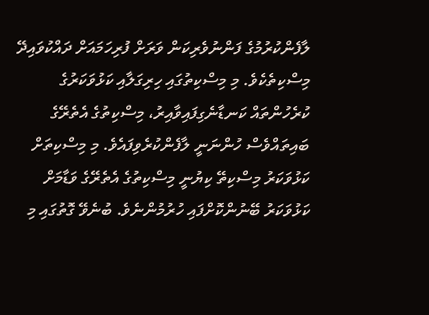ލާފެންކުރުމުގެ ފަންނުވެރިކަން ވަރަށް ފުރިހަމައަށް ދައްކުވައިދޭ މިސްކިތެކެވެ. މި މިސްކިތުގައި ހިރިގަލާއި ކަޅުވަކަރުގެ ކުރެހުންތައް ކަނޑާނެގިފައިވާއިރު، މިސްކިތުގެ އެތެރޭގެ ބައިތައްވެސް ހުންނަނީ ލާފެންކުރެވިފައެވެ. މި މިސްކިތަށް ކަޅުވަކަރު މިސްކިތޭ ކިޔުނީ މިސްކިތުގެ އެތެރޭގެ ވަޑާމަށް ކަޅުވަކަރު ބޭނުންކޮށްފައި ހުރުމުންނެވެ. ބުނެވޭ ގޮތުގައި މި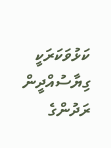ކަޅުވަކަރަކީ ގިޔާސުއްދީން ރަދުންގެ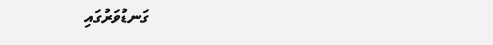ގަނޑުވަރުގައި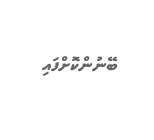ބޭނުންކޮށްފައި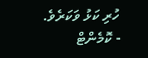ހުރި ކަޅު ވަކަރެވެ.
- ކޮމެންޓް